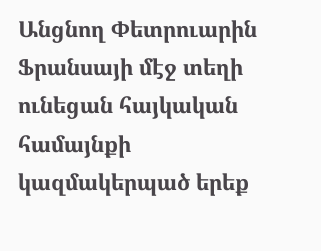Անցնող Փետրուարին Ֆրանսայի մէջ տեղի ունեցան հայկական համայնքի կազմակերպած երեք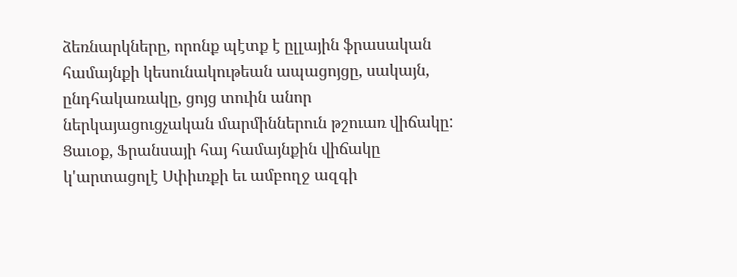ձեռնարկները, որոնք պէտք է ըլլային ֆրասական համայնքի կեսունակութեան ապացոյցը, սակայն, ընդհակառակը, ցոյց տուին անոր ներկայացուցչական մարմիններուն թշուառ վիճակը: Ցաւօք, Ֆրանսայի հայ համայնքին վիճակը կ'արտացոլէ Սփիւռքի եւ ամբողջ ազգի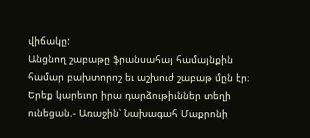վիճակը:
Անցնող շաբաթը ֆրանսահայ համայնքին համար բախտորոշ եւ աշխուժ շաբաթ մըն էր։ Երեք կարեւոր իրա դարձութիւններ տեղի ունեցան.- Առաջին՝ Նախագահ Մաքրոնի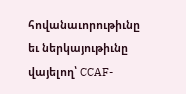հովանաւորութիւնը եւ ներկայութիւնը վայելող՝ CCAF-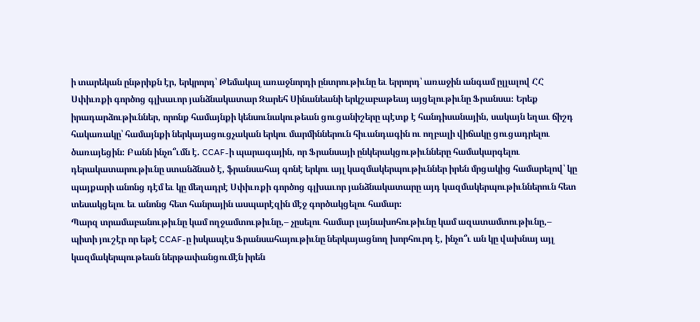ի տարեկան ընթրիքն էր, երկրորդ՝ Թեմակալ առաջնորդի ընտրութիւնը եւ երրորդ՝ առաջին անգամ ըլլալով ՀՀ Սփիւռքի գործոց գլխաւոր յանձնակատար Զարեհ Սինանեանի երկշաբաթեայ այցելութիւնը Ֆրանսա։ Երեք իրադարձութիւններ, որոնք համայնքի կենսունակութեան ցուցանիշերը պէտք է հանդիսանային, սակայն եղաւ ճիշդ հակառակը՝ համայնքի ներկայացուցչական երկու մարմիններուն հիւանդագին ու ողբալի վիճակը ցուցադրելու ծառայեցին։ Բանն ինչո՞ւմն է. CCAF-ի պարագային, որ Ֆրանսայի ընկերակցութիւնները համակարգելու դերակատարութիւնը ստանձնած է, ֆրանսահայ գոնէ երկու այլ կազմակերպութիւններ իրեն մրցակից համարելով՝ կը պայքարի անոնց դէմ եւ կը մեղադրէ Սփիւռքի գործոց գլխաւոր յանձնակատարը այդ կազմակերպութիւններուն հետ տեսակցելու եւ անոնց հետ հանրային ասպարէզին մէջ գործակցելու համար։
Պարզ տրամաբանութիւնը կամ ողջամտութիւնը,– չըսելու համար լայնախոհութիւնը կամ ազատամտութիւնը,– պիտի յուշէր որ եթէ CCAF-ը իսկապէս Ֆրանսահայութիւնը ներկայացնող խորհուրդ է, ինչո՞ւ ան կը վախնայ այլ կազմակերպութեան ներթափանցումէն իրեն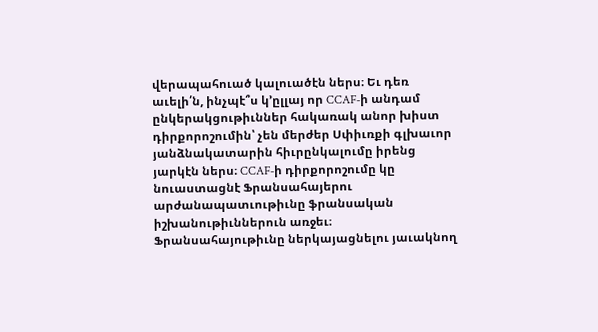վերապահուած կալուածէն ներս։ Եւ դեռ աւելի՛ն, ինչպէ՞ս կ՚ըլլայ որ CCAF-ի անդամ ընկերակցութիւններ հակառակ անոր խիստ դիրքորոշումին՝ չեն մերժեր Սփիւռքի գլխաւոր յանձնակատարին հիւրընկալումը իրենց յարկէն ներս։ CCAF-ի դիրքորոշումը կը նուաստացնէ Ֆրանսահայերու արժանապատւութիւնը ֆրանսական իշխանութիւններուն առջեւ։ Ֆրանսահայութիւնը ներկայացնելու յաւակնող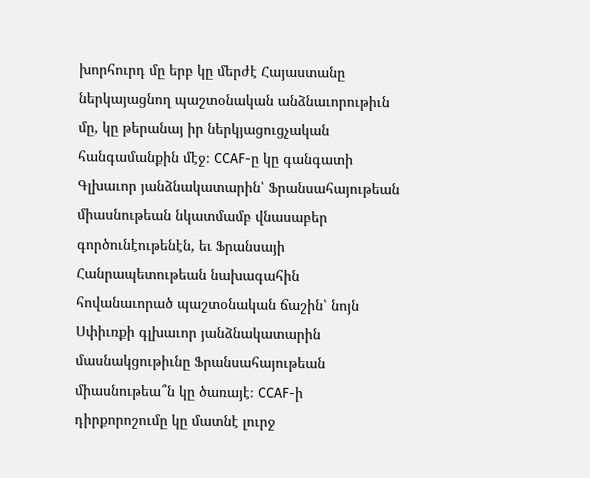խորհուրդ մը երբ կը մերժէ Հայաստանը ներկայացնող պաշտօնական անձնաւորութիւն մը, կը թերանայ իր ներկյացուցչական հանգամանքին մէջ։ CCAF-ը կը գանգատի Գլխաւոր յանձնակատարին՝ Ֆրանսահայութեան միասնութեան նկատմամբ վնասաբեր գործունէութենէն, եւ Ֆրանսայի Հանրապետութեան նախագահին հովանաւորած պաշտօնական ճաշին՝ նոյն Սփիւռքի գլխաւոր յանձնակատարին մասնակցութիւնը Ֆրանսահայութեան միասնութեա՞ն կը ծառայէ։ CCAF-ի դիրքորոշումը կը մատնէ լուրջ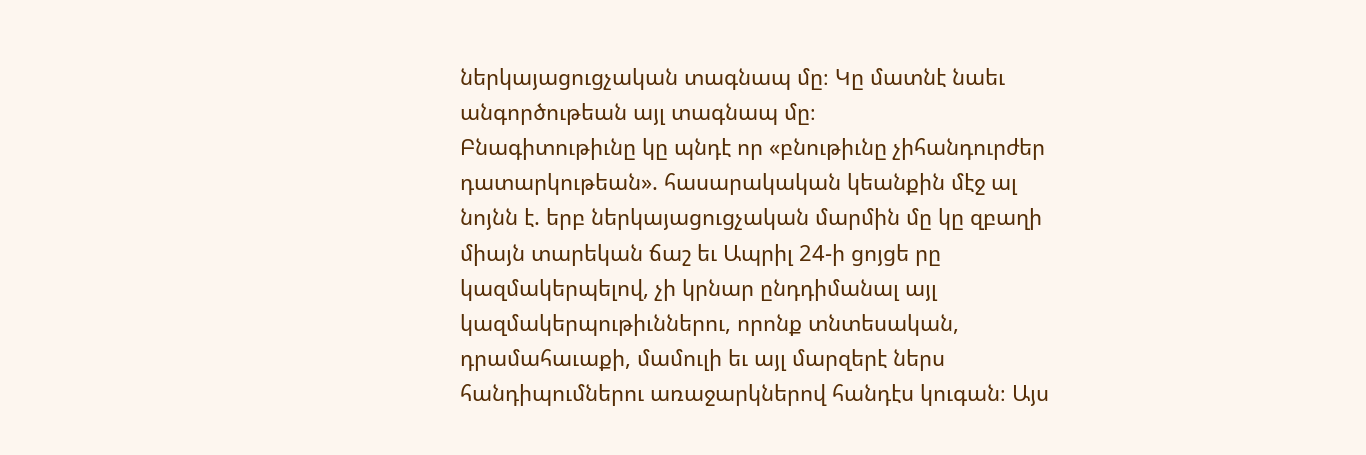ներկայացուցչական տագնապ մը։ Կը մատնէ նաեւ անգործութեան այլ տագնապ մը։
Բնագիտութիւնը կը պնդէ որ «բնութիւնը չիհանդուրժեր դատարկութեան». հասարակական կեանքին մէջ ալ նոյնն է. երբ ներկայացուցչական մարմին մը կը զբաղի միայն տարեկան ճաշ եւ Ապրիլ 24-ի ցոյցե րը կազմակերպելով, չի կրնար ընդդիմանալ այլ կազմակերպութիւններու, որոնք տնտեսական, դրամահաւաքի, մամուլի եւ այլ մարզերէ ներս հանդիպումներու առաջարկներով հանդէս կուգան։ Այս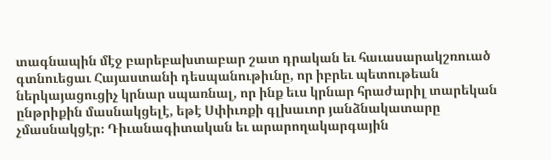տագնապին մէջ բարեբախտաբար շատ դրական եւ հաւասարակշռուած գտնուեցաւ Հայաստանի դեսպանութիւնը, որ իբրեւ պետութեան ներկայացուցիչ կրնար սպառնալ, որ ինք եւս կրնար հրաժարիլ տարեկան ընթրիքին մասնակցելէ, եթէ Սփիւռքի գլխաւոր յանձնակատարը չմասնակցէր։ Դիւանագիտական եւ արարողակարգային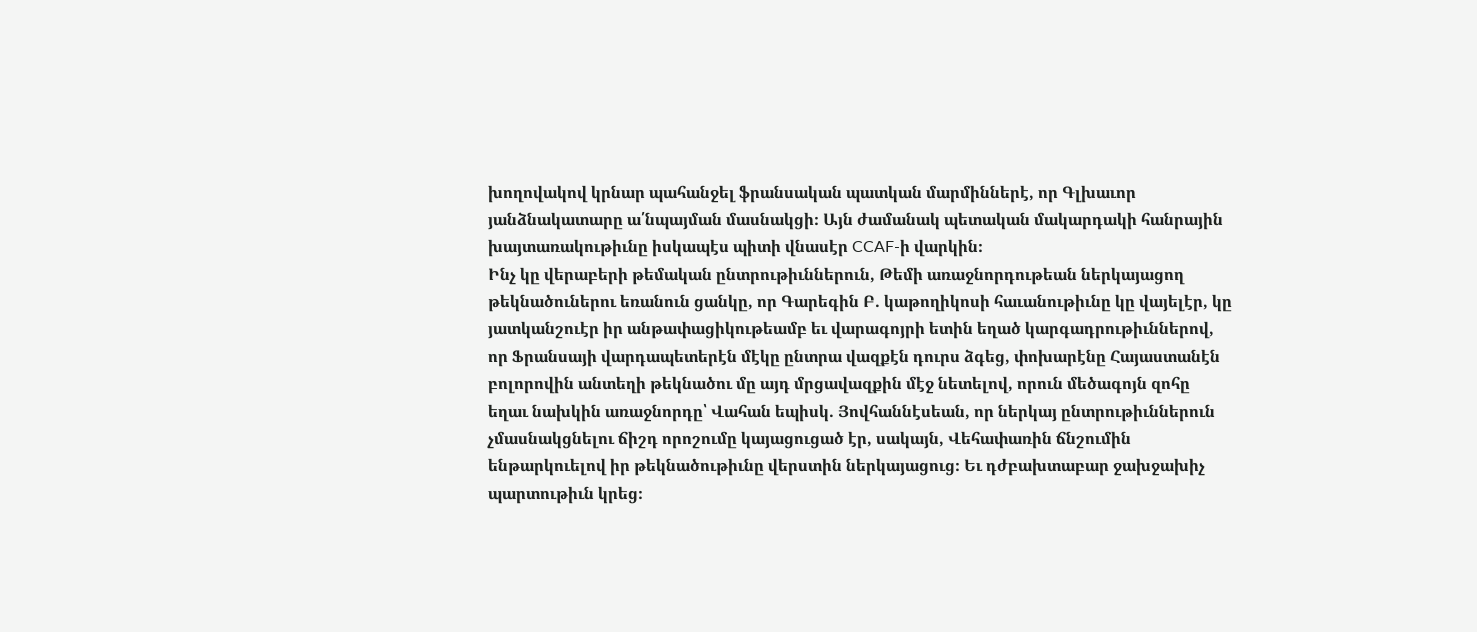խողովակով կրնար պահանջել ֆրանսական պատկան մարմիններէ, որ Գլխաւոր յանձնակատարը ա՛նպայման մասնակցի։ Այն ժամանակ պետական մակարդակի հանրային խայտառակութիւնը իսկապէս պիտի վնասէր CCAF-ի վարկին։
Ինչ կը վերաբերի թեմական ընտրութիւններուն, Թեմի առաջնորդութեան ներկայացող թեկնածուներու եռանուն ցանկը, որ Գարեգին Բ. կաթողիկոսի հաւանութիւնը կը վայելէր, կը յատկանշուէր իր անթափացիկութեամբ եւ վարագոյրի ետին եղած կարգադրութիւններով, որ Ֆրանսայի վարդապետերէն մէկը ընտրա վազքէն դուրս ձգեց, փոխարէնը Հայաստանէն բոլորովին անտեղի թեկնածու մը այդ մրցավազքին մէջ նետելով, որուն մեծագոյն զոհը եղաւ նախկին առաջնորդը՝ Վահան եպիսկ. Յովհաննէսեան, որ ներկայ ընտրութիւններուն չմասնակցնելու ճիշդ որոշումը կայացուցած էր, սակայն, Վեհափառին ճնշումին ենթարկուելով իր թեկնածութիւնը վերստին ներկայացուց։ Եւ դժբախտաբար ջախջախիչ պարտութիւն կրեց։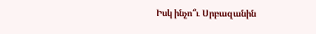Իսկ ինչո՞ւ Սրբազանին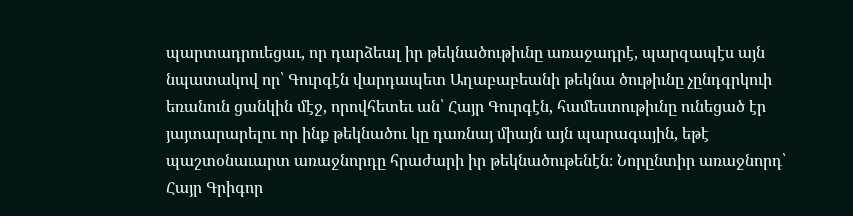պարտադրուեցաւ, որ դարձեալ իր թեկնածութիւնը առաջադրէ, պարզապէս այն նպատակով որ՝ Գուրգէն վարդապետ Աղաբաբեանի թեկնա ծութիւնը չընդգրկուի եռանուն ցանկին մէջ, որովհետեւ ան՝ Հայր Գուրգէն, համեստութիւնը ունեցած էր յայտարարելու որ ինք թեկնածու կը դառնայ միայն այն պարագային, եթէ պաշտօնաւարտ առաջնորդը հրաժարի իր թեկնածութենէն։ Նորընտիր առաջնորդ՝ Հայր Գրիգոր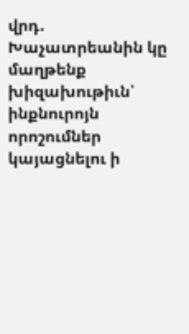վրդ. Խաչատրեանին կը մաղթենք խիզախութիւն՝ ինքնուրոյն որոշումներ կայացնելու ի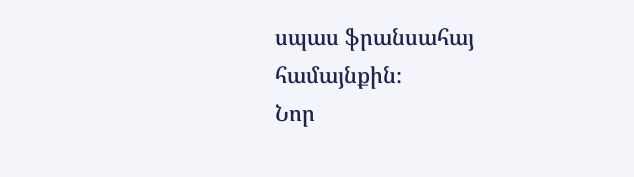սպաս ֆրանսահայ համայնքին։
Նոր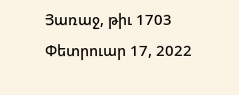Յառաջ, թիւ 1703
Փետրուար 17, 2022